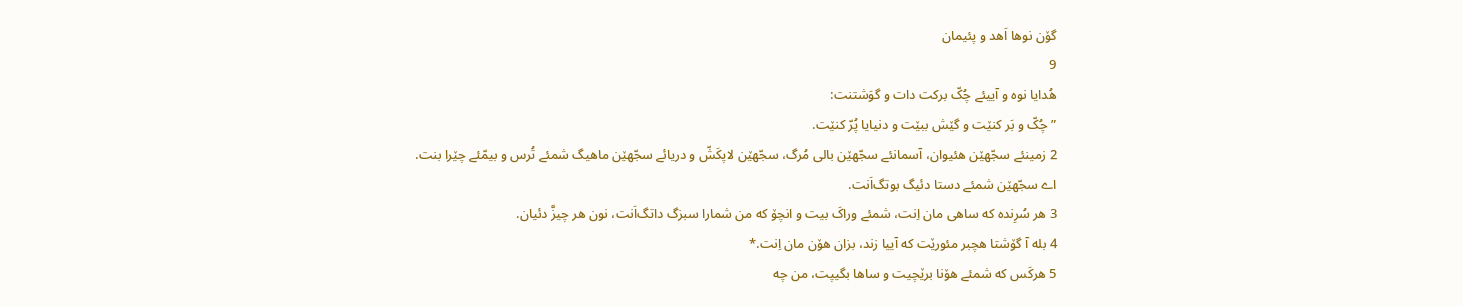گۆن نوها اَهد و پئیمان
9
هُدایا نوه و آییئے چُکّ برکت دات و گوَشتنت:
”چُکّ و بَر کنێت و گێش ببێت و دنیایا پُرّ کنێت.
2 زمینئے سجّهێن هئیوان، آسمانئے سجّهێن بالی مُرگ، سجّهێن لاپکَشّ و دریائے سجّهێن ماهیگ شمئے تُرس و بیمّئے چێرا بنت.
اے سجّهێن شمئے دستا دئیگ بوتگ‌اَنت.
3 هر سُرِنده که ساهی مان اِنت، شمئے وراکَ بیت و انچۆ که من شمارا سبزگ داتگ‌اَنت، نون هر چیزَّ دئیان.
4 بله آ گۆشتا هچبر مئورێت که آییا زند، بزان هۆن مان اِنت.*
5 هرکَس که شمئے هۆنا برێچیت و ساها بگیپت، من چه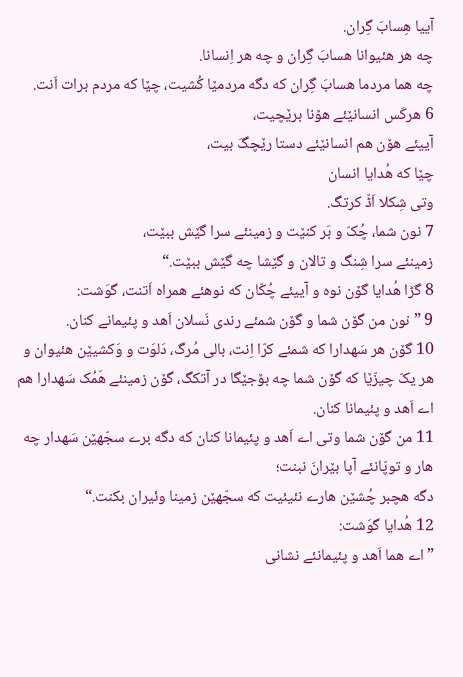آییا هِسابَ گِران.
چه هر هئیوانا هسابَ گِران و چه هر اِنسانا.
چه هما مردما هسابَ گِران که دگه مردمێا کُشیت، چێا که مردم برات اَنت.
6 هرکَس انسانێئے هۆنا برێچیت،
آییئے هۆن هم انسانێئے دستا رێچگَ بیت،
چێا که هُدایا انسان
وتی شِکلا اَڈّ کرتگ.
7 نون شما، چُکّ و بَر کنێت و زمینئے سرا گێش ببێت،
زمینئے سرا شِنگ و تالان و گێشا چه گێش ببێت.“
8 گڑا هُدایا گۆن نوه و آییئے چُکّان که نوهئے همراه اَتنت، گوَشت:
9 ”نون من گۆن شما و گۆن شمئے رندی نَسلان اَهد و پئیمانے کنان.
10 گۆن هر سَهدارا که شمئے کرّا اِنت، بالی مُرگ، دَلوَت و وَکشیێن هئیوان و هر یکّ چیزّێا که گۆن شما چه بۆجێگا در آتکگ، گۆن زمینئے هَمُک سَهدارا هم اے اَهد و پئیمانا کنان.
11 من گۆن شما وتی اے اَهد و پئیمانا کنان که دگه برے سجّهێن سَهدار چه هار و توپّانئے آپا بێرانَ نبنت؛
دگه هچبر چُشێن هارے نئیئیت که سجّهێن زمینا وئیران بکنت.“
12 هُدایا گوَشت:
”اے هما اَهد و پئیمانئے نشانی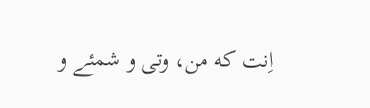اِنت که من، وتی و شمئے و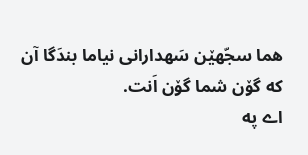هما سجّهێن سَهدارانی نیاما بندَگا آن که گۆن شما گۆن اَنت.
اے په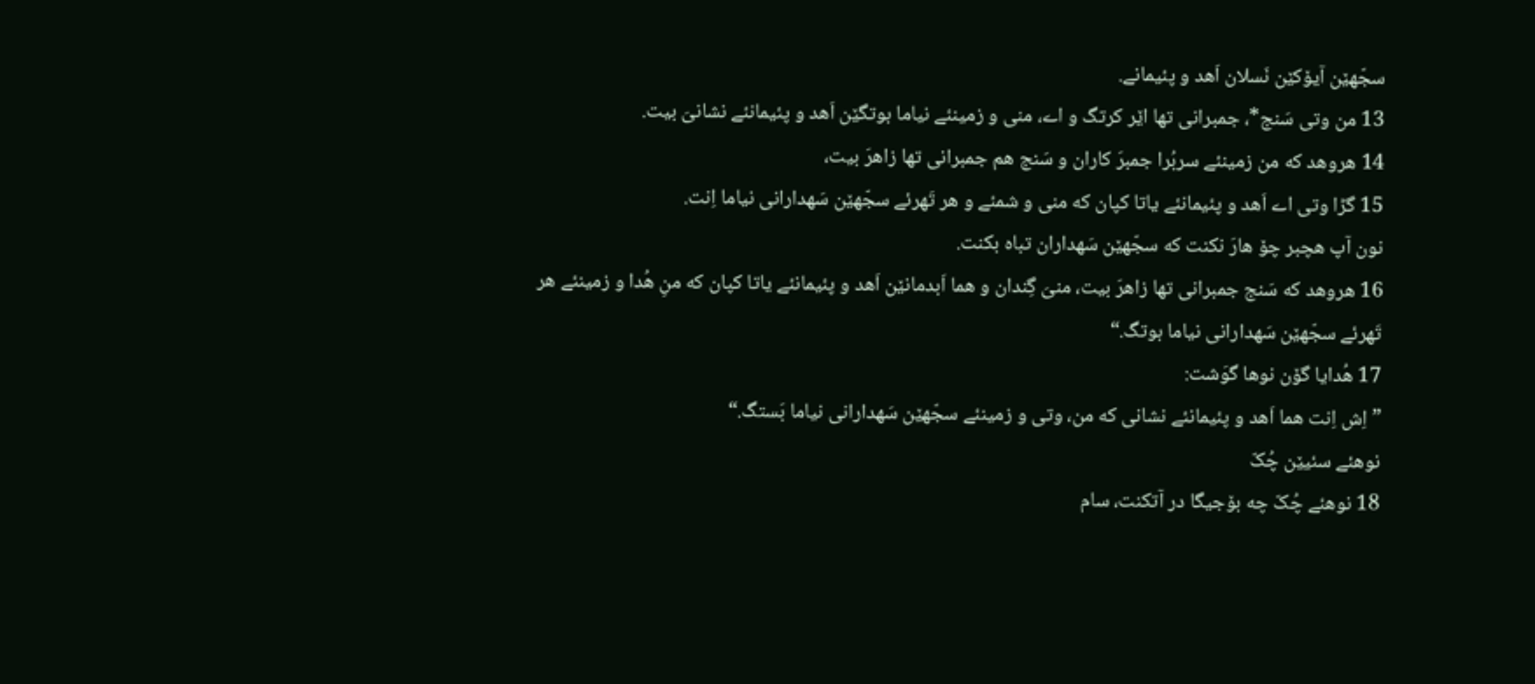سجّهێن آیۆکێن نَسلان اَهد و پئیمانے.
13 من وتی سَنج*، جمبرانی تها اێر کرتگ و اے، منی و زمینئے نیاما بوتگێن اَهد و پئیمانئے نشانیَ بیت.
14 هروهد که من زمینئے سربُرا جمبرَ کاران و سَنج هم جمبرانی تها زاهرَ بیت،
15 گڑا وتی اے اَهد و پئیمانئے یاتا کپان که منی و شمئے و هر تَهرئے سجّهێن سَهدارانی نیاما اِنت.
نون آپ هچبر چۆ هارَ نکنت که سجّهێن سَهداران تباه بکنت.
16 هروهد که سَنج جمبرانی تها زاهرَ بیت، منیَ گِندان و هما اَبدمانێن اَهد و پئیمانئے یاتا کپان که منِ هُدا و زمینئے هر تَهرئے سجّهێن سَهدارانی نیاما بوتگ.“
17 هُدایا گۆن نوها گوَشت:
”اِش اِنت هما اَهد و پئیمانئے نشانی که من، وتی و زمینئے سجّهێن سَهدارانی نیاما بَستگ.“
نوهئے سئیێن چُکّ
18 نوهئے چُکّ چه بۆجیگا در آتکنت، سام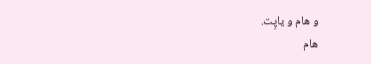و هام و یاپِت.
هام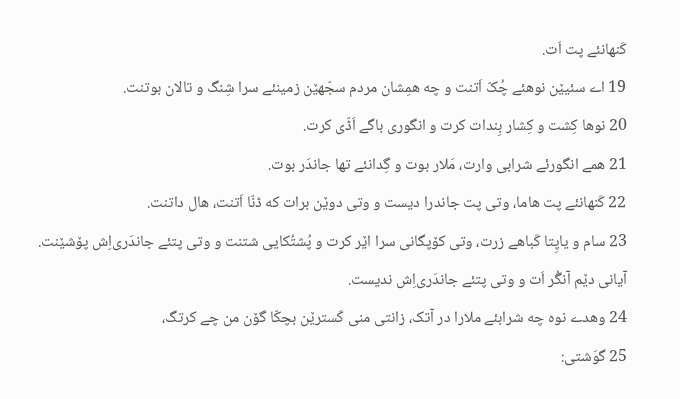کَنهانئے پت اَت.
19 اے سئیێن نوهئے چُکّ اَتنت و چه همِشان مردم سجّهێن زمینئے سرا شِنگ و تالان بوتنت.
20 نوها کِشت و کِشار بِندات کرت و انگوری باگے اَڈّی کرت.
21 همے انگورئے شرابی وارت، مَلار بوت و گِدانئے تها جاندَر بوت.
22 کَنهانئے پت هاما، وتی پت جاندرا دیست و وتی دوێن برات که ڈنّا اَتنت، هال داتنت.
23 سام و یاپِتا کَباهے زرت، وتی کۆپگانی سرا اێر کرت و پُشتُکایی شتنت و وتی پتئے جاندَری‌اِش پۆشێنت.
آیانی دێم آنگُر اَت و وتی پتئے جاندَری‌اِش ندیست.
24 وهدے نوه چه شرابئے ملارا در آتک، زانتی منی کَسترێن بچکّا گۆن من چے کرتگ،
25 گوَشتی: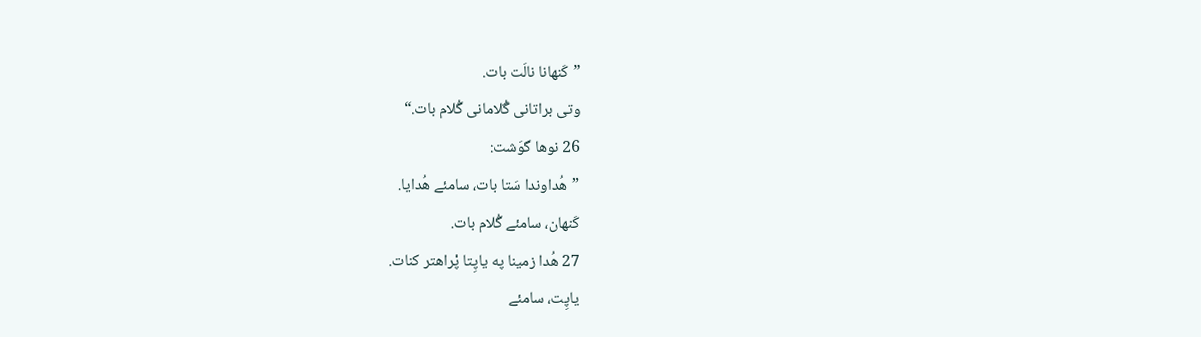”کَنهانا نالَت بات.
وتی براتانی گُلامانی گُلام بات.“
26 نوها گوَشت:
”هُداوندا سَتا بات، سامئے هُدایا.
کَنهان، سامئے گُلام بات.
27 هُدا زمینا په یاپِتا پْراهتر کنات.
یاپِت، سامئے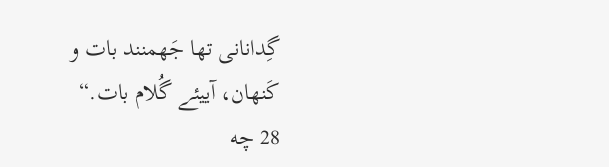گِدانانی تها جَهمنند بات و
کَنهان، آییئے گُلام بات.“
28 چه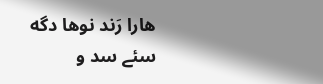هارا رَند نوها دگه سئے سد و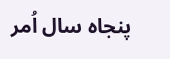پنجاه سال اُمر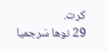کرت.
29 نوها سَرجمیا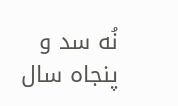نُه سد و پنجاه سال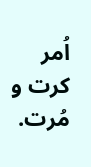اُمر کرت و مُرت.